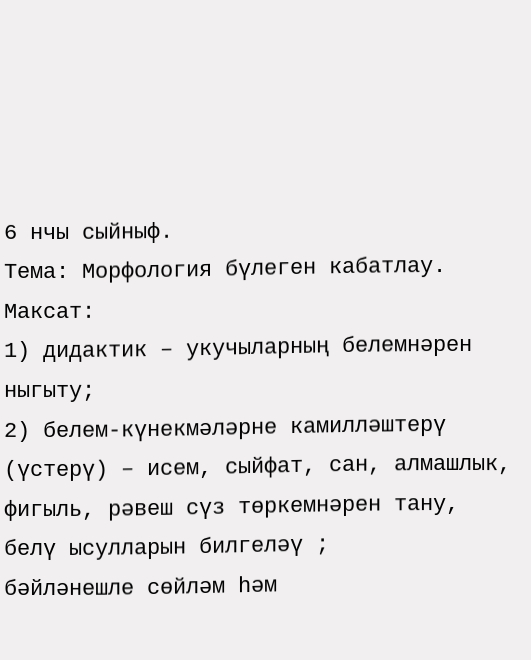6 нчы сыйныф.
Тема: Морфология бүлеген кабатлау.
Максат:
1) дидактик – укучыларның белемнәрен ныгыту;
2) белем-күнекмәләрне камилләштерү (үстерү) – исем, сыйфат, сан, алмашлык, фигыль, рәвеш сүз төркемнәрен тану, белү ысулларын билгеләү ;
бәйләнешле сөйләм һәм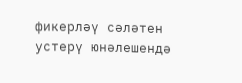фикерләү сәләтен устерү юнәлешендә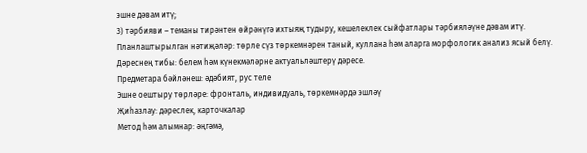эшне дәвам итү;
3) тәрбияви – теманы тирәнтен өйрәнүгә ихтыяҗ тудыру, кешелеклек сыйфатлары тәрбияләүне дәвам итү.
Планлаштырылган нәтиҗәләр: төрле сүз төркемнәрен таный, куллана һәм аларга морфологик анализ ясый белү.
Дәреснең тибы: белем һәм күнекмәләрне актуальләштерү дәресе.
Предметара бәйләнеш: әдәбият, рус теле
Эшне оештыру төрләре: фронталь, индивидуаль, төркемнәрдә эшләү
Җиһазлау: дәреслек, карточкалар
Метод һәм алымнар: әңгәмә,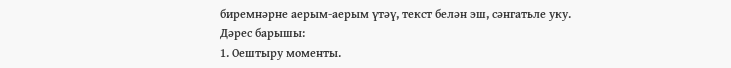биремнәрне аерым-аерым үтәү, текст белән эш, сәнгатьле уку.
Дәрес барышы:
1. Оештыру моменты.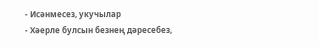- Исәнмесез, укучылар
- Хәерле булсын безнең дәресебез,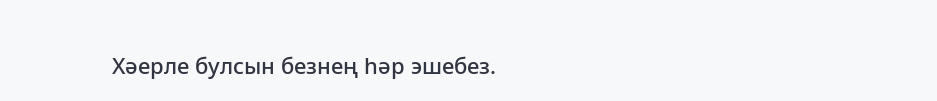Хәерле булсын безнең һәр эшебез.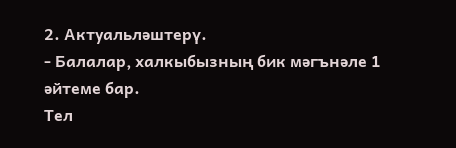2. Актуальләштерү.
- Балалар, халкыбызның бик мәгънәле 1 әйтеме бар.
Тел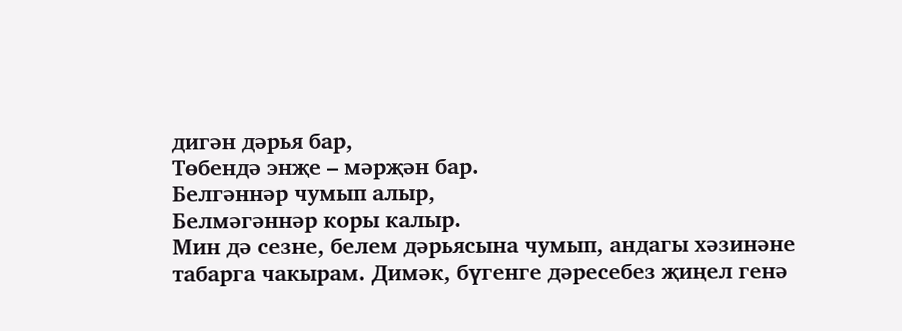дигән дәрья бар,
Төбендә энҗе – мәрҗән бар.
Белгәннәр чумып алыр,
Белмәгәннәр коры калыр.
Мин дә сезне, белем дәрьясына чумып, андагы хәзинәне табарга чакырам. Димәк, бүгенге дәресебез җиңел генә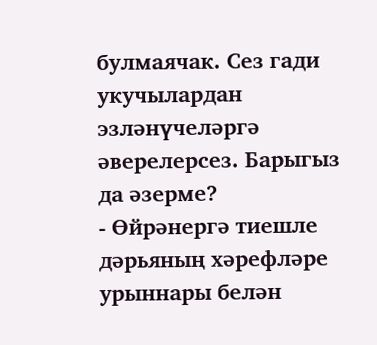булмаячак. Сез гади укучылардан эзләнүчеләргә әверелерсез. Барыгыз да әзерме?
- Өйрәнергә тиешле дәрьяның хәрефләре урыннары белән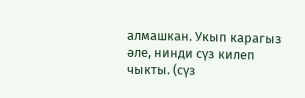алмашкан. Укып карагыз әле, нинди сүз килеп чыкты. (сүз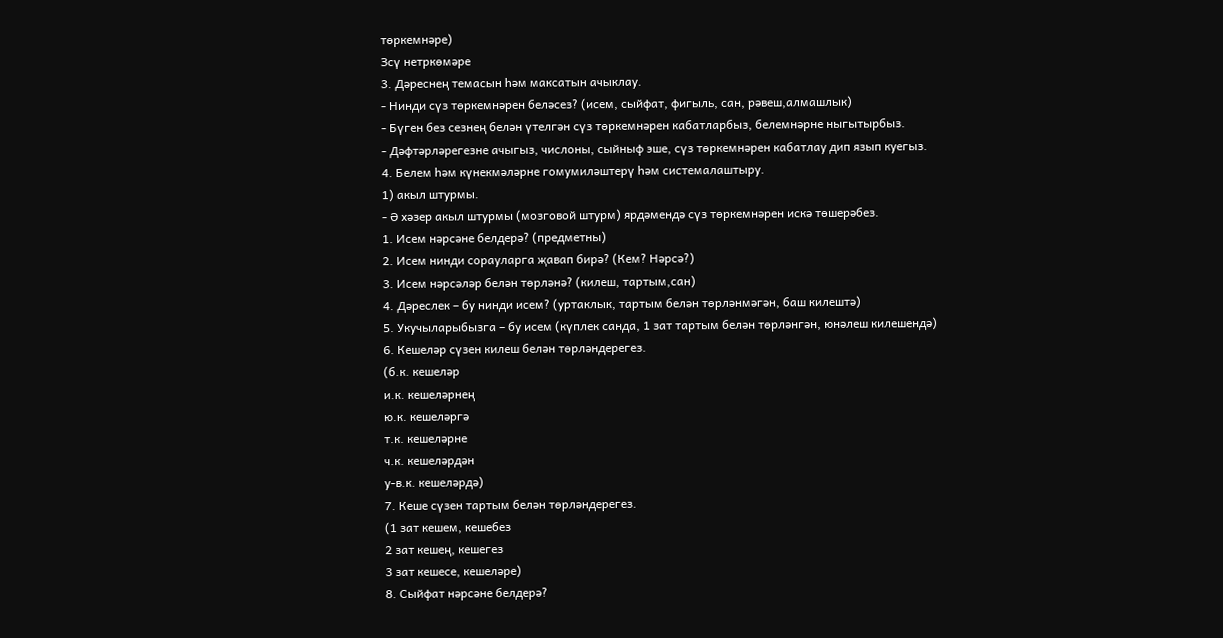төркемнәре)
Зсү нетркөмәре
3. Дәреснең темасын һәм максатын ачыклау.
- Нинди сүз төркемнәрен беләсез? (исем, сыйфат, фигыль, сан, рәвеш,алмашлык)
- Бүген без сезнең белән үтелгән сүз төркемнәрен кабатларбыз, белемнәрне ныгытырбыз.
- Дәфтәрләрегезне ачыгыз, числоны, сыйныф эше, сүз төркемнәрен кабатлау дип язып куегыз.
4. Белем һәм күнекмәләрне гомумиләштерү һәм системалаштыру.
1) акыл штурмы.
- Ә хәзер акыл штурмы (мозговой штурм) ярдәмендә сүз төркемнәрен искә төшерәбез.
1. Исем нәрсәне белдерә? (предметны)
2. Исем нинди сорауларга җавап бирә? (Кем? Нәрсә?)
3. Исем нәрсәләр белән төрләнә? (килеш, тартым,сан)
4. Дәреслек – бу нинди исем? (уртаклык, тартым белән төрләнмәгән, баш килештә)
5. Укучыларыбызга – бу исем (күплек санда, 1 зат тартым белән төрләнгән, юнәлеш килешендә)
6. Кешеләр сүзен килеш белән төрләндерегез.
(б.к. кешеләр
и.к. кешеләрнең
ю.к. кешеләргә
т.к. кешеләрне
ч.к. кешеләрдән
у-в.к. кешеләрдә)
7. Кеше сүзен тартым белән төрләндерегез.
(1 зат кешем, кешебез
2 зат кешең, кешегез
3 зат кешесе, кешеләре)
8. Сыйфат нәрсәне белдерә?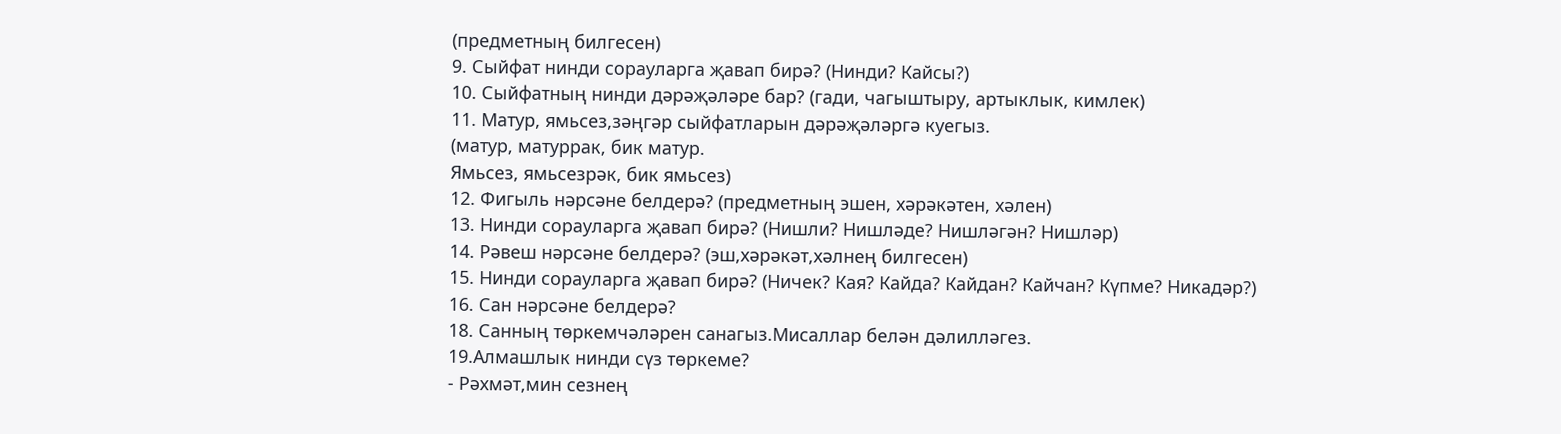(предметның билгесен)
9. Сыйфат нинди сорауларга җавап бирә? (Нинди? Кайсы?)
10. Сыйфатның нинди дәрәҗәләре бар? (гади, чагыштыру, артыклык, кимлек)
11. Матур, ямьсез,зәңгәр сыйфатларын дәрәҗәләргә куегыз.
(матур, матуррак, бик матур.
Ямьсез, ямьсезрәк, бик ямьсез)
12. Фигыль нәрсәне белдерә? (предметның эшен, хәрәкәтен, хәлен)
13. Нинди сорауларга җавап бирә? (Нишли? Нишләде? Нишләгән? Нишләр)
14. Рәвеш нәрсәне белдерә? (эш,хәрәкәт,хәлнең билгесен)
15. Нинди сорауларга җавап бирә? (Ничек? Кая? Кайда? Кайдан? Кайчан? Күпме? Никадәр?)
16. Сан нәрсәне белдерә?
18. Санның төркемчәләрен санагыз.Мисаллар белән дәлилләгез.
19.Алмашлык нинди сүз төркеме?
- Рәхмәт,мин сезнең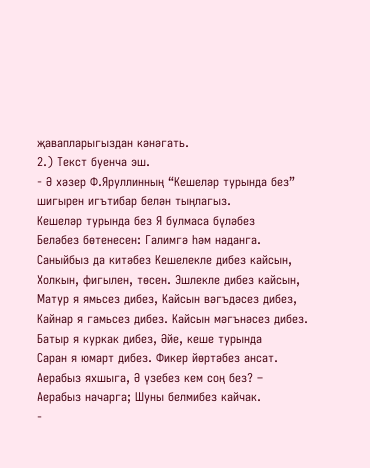җавапларыгыздан кәнәгать.
2.) Текст буенча эш.
- Ә хәзер Ф.Яруллинның “Кешеләр турында без” шигырен игътибар белән тыңлагыз.
Кешеләр турында без Я булмаса бүләбез
Беләбез бөтенесен: Галимгә һәм наданга.
Саныйбыз да китәбез Кешелекле дибез кайсын,
Холкын, фигылен, төсен. Эшлекле дибез кайсын,
Матур я ямьсез дибез, Кайсын вәгъдәсез дибез,
Кайнар я гамьсез дибез. Кайсын мәгънәсез дибез.
Батыр я куркак дибез, Әйе, кеше турында
Саран я юмарт дибез. Фикер йөртәбез ансат.
Аерабыз яхшыга, Ә үзебез кем соң без? –
Аерабыз начарга; Шуны белмибез кайчак.
-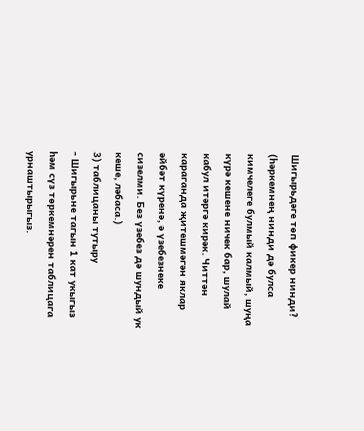Шигырьдәге төп фикер нинди?
(һәркемнең нинди дә булса кимчелеге булмый калмый, шуңа күрә кешене ничек бар, шулай кабул итәргә кирәк. Читтән караганда җитешмәгән яклар әйбәт күренә, ә үзебезнеке сизелми. Без үзебез дә шундый ук кеше, ләбаса.)
3) таблицаны тутыру
- Шигырьне тагын 1 кат укыгыз һәм сүз төркемнәрен таблицага урнаштырыгыз.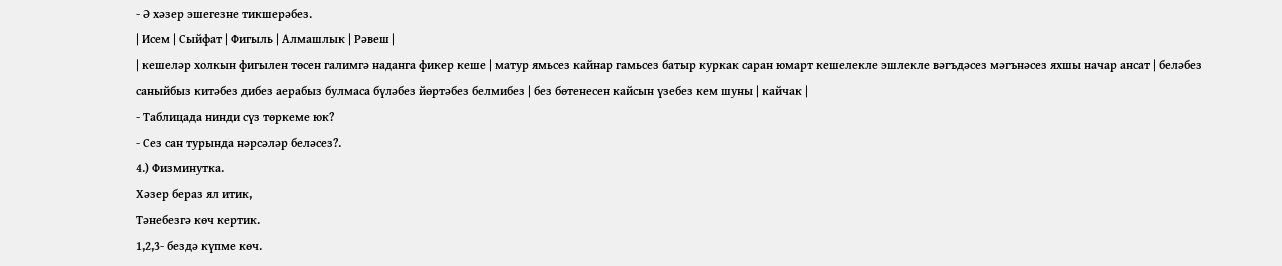- Ә хәзер эшегезне тикшерәбез.
| Исем | Сыйфат | Фигыль | Алмашлык | Рәвеш |
| кешеләр холкын фигылен төсен галимгә наданга фикер кеше | матур ямьсез кайнар гамьсез батыр куркак саран юмарт кешелекле эшлекле вәгъдәсез мәгънәсез яхшы начар ансат | беләбез саныйбыз китәбез дибез аерабыз булмаса бүләбез йөртәбез белмибез | без бөтенесен кайсын үзебез кем шуны | кайчак |
- Таблицада нинди сүз төркеме юк?
- Сез сан турында нәрсәләр беләсез?.
4.) Физминутка.
Хәзер бераз ял итик,
Тәнебезгә көч кертик.
1,2,3- бездә күпме көч.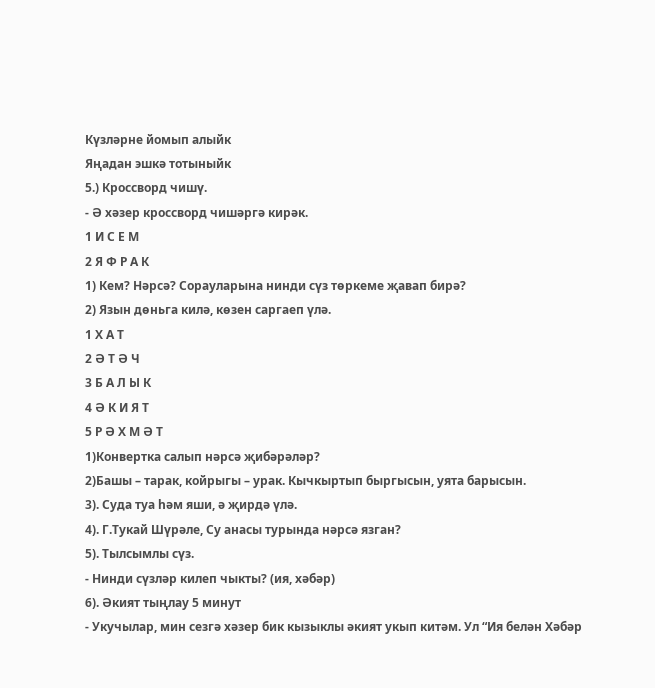Күзләрне йомып алыйк
Яңадан эшкә тотыныйк
5.) Кроссворд чишү.
- Ә хәзер кроссворд чишәргә кирәк.
1 И С Е М
2 Я Ф Р А К
1) Кем? Нәрсә? Сорауларына нинди сүз төркеме җавап бирә?
2) Язын дөньга килә, көзен саргаеп үлә.
1 Х А Т
2 Ә Т Ә Ч
3 Б А Л Ы К
4 Ә К И Я Т
5 Р Ә Х М Ә Т
1)Конвертка салып нәрсә җибәрәләр?
2)Башы – тарак, койрыгы – урак. Кычкыртып быргысын, уята барысын.
3). Суда туа һәм яши, ә җирдә үлә.
4). Г.Тукай Шүрәле, Су анасы турында нәрсә язган?
5). Тылсымлы сүз.
- Нинди сүзләр килеп чыкты? (ия, хәбәр)
6). Әкият тыңлау 5 минут
- Укучылар, мин сезгә хәзер бик кызыклы әкият укып китәм. Ул “Ия белән Хәбәр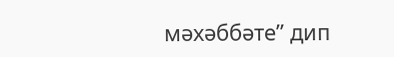мәхәббәте” дип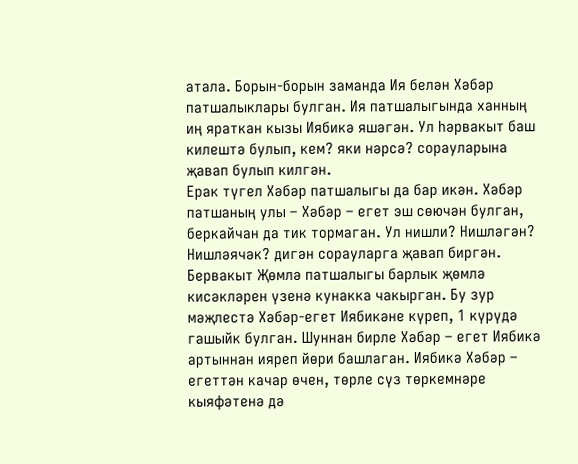атала. Борын-борын заманда Ия белән Хәбәр патшалыклары булган. Ия патшалыгында ханның иң яраткан кызы Иябикә яшәгән. Ул һәрвакыт баш килештә булып, кем? яки нәрсә? сорауларына җавап булып килгән.
Ерак түгел Хәбәр патшалыгы да бар икән. Хәбәр патшаның улы – Хәбәр – егет эш сөючән булган, беркайчан да тик тормаган. Ул нишли? Нишләгән? Нишләячәк? дигән сорауларга җавап биргән.
Бервакыт Җөмлә патшалыгы барлык җөмлә кисәкләрен үзенә кунакка чакырган. Бу зур мәҗлестә Хәбәр-егет Иябикәне күреп, 1 күрүдә гашыйк булган. Шуннан бирле Хәбәр – егет Иябикә артыннан ияреп йөри башлаган. Иябикә Хәбәр – егеттән качар өчен, төрле сүз төркемнәре кыяфәтенә дә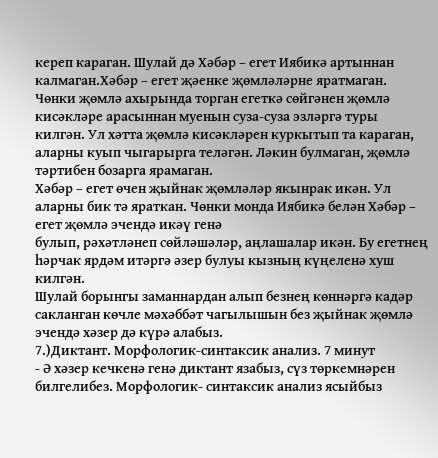кереп караган. Шулай дә Хәбәр – егет Иябикә артыннан калмаган.Хәбәр – егет җәенке җөмләләрне яратмаган. Чөнки җөмлә ахырында торган егеткә сөйгәнен җөмлә кисәкләре арасыннан муенын суза-суза эзләргә туры килгән. Ул хәтта җөмлә кисәкләрен куркытып та караган, аларны куып чыгарырга теләгән. Ләкин булмаган, җөмлә тәртибен бозарга ярамаган.
Хәбәр – егет өчен җыйнак җөмләләр якынрак икән. Ул аларны бик тә яраткан. Чөнки монда Иябикә белән Хәбәр – егет җөмлә эчендә икәү генә
булып, рәхәтләнеп сөйләшәләр, аңлашалар икән. Бу егетнең һәрчак ярдәм итәргә әзер булуы кызның күңеленә хуш килгән.
Шулай борынгы заманнардан алып безнең көннәргә кадәр сакланган көчле мәхәббәт чагылышын без җыйнак җөмлә эчендә хәзер дә күрә алабыз.
7.)Диктант. Морфологик-синтаксик анализ. 7 минут
- Ә хәзер кечкенә генә диктант язабыз, сүз төркемнәрен билгелибез. Морфологик- синтаксик анализ ясыйбыз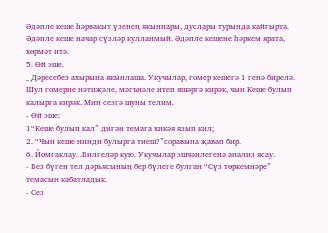Әдәпле кеше һәрвакыт үзенең якыннары, дуслары турында кайгырта. Әдәпле кеше начар сүзләр кулланмый. Әдәпле кешене һәркем ярата, хөрмәт итә.
5. Өй эше.
_ Дәресебез ахырына якынлаша. Укучылар, гомер кешегә 1 генә бирелә. Шул гомерне нәтиҗәле, мәгънәле итеп яшәргә кирәк, чын Кеше булып калырга кирәк. Мин сезгә шуны телим.
- Өй эше:
1“Кеше булып кал” дигән темага хикәя язып кил;
2. “Чын кеше нинди булырга тиеш?”соравына җавап бир.
6. Йомгаклау. .Билгеләр кую. Укучылар эшчәнлегенә анализ ясау.
- Без бүген тел дәрьясының бер бүлеге булган “Сүз төркемнәре” темасын кабатладык.
- Сез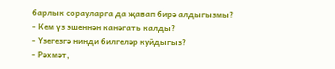барлык сорауларга да җавап бирә алдыгызмы?
- Кем үз эшеннән канәгать калды?
- Үзегезгә нинди билгеләр куйдыгыз?
- Рәхмәт,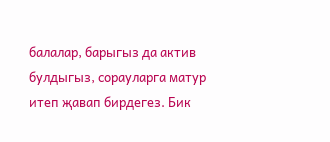балалар, барыгыз да актив булдыгыз, сорауларга матур итеп җавап бирдегез. Бик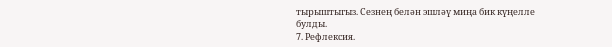тырыштыгыз. Сезнең белән эшләү миңа бик күңелле булды.
7. Рефлексия.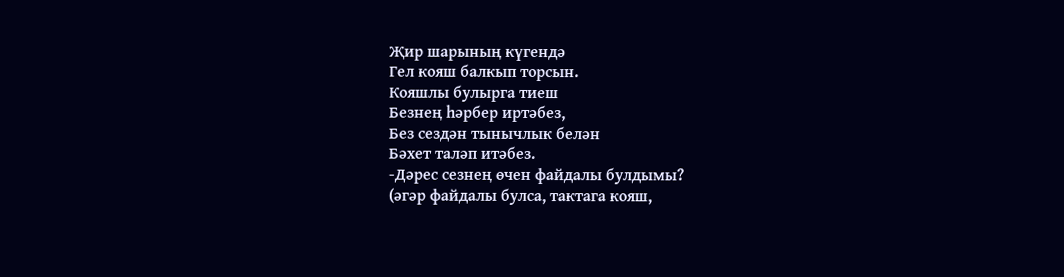Җир шарының күгендә
Гел кояш балкып торсын.
Кояшлы булырга тиеш
Безнең һәрбер иртәбез,
Без сездән тынычлык белән
Бәхет таләп итәбез.
-Дәрес сезнең өчен файдалы булдымы?
(әгәр файдалы булса, тактага кояш,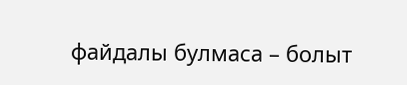файдалы булмаса – болыт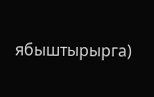ябыштырырга)